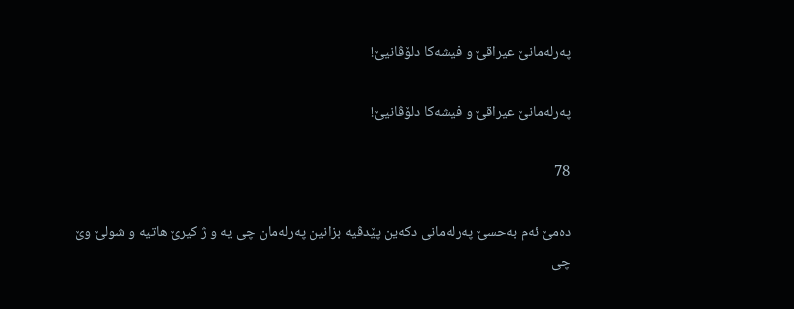په‌رله‌مانێ عیراقێ و فیشه‌كا دلۆڤانیێ!

په‌رله‌مانێ عیراقێ و فیشه‌كا دلۆڤانیێ!

78

ده‌مێ ئه‌م به‌حسێ په‌رله‌مانی دكه‌ین پێدڤیه‌ بزانین په‌رله‌مان چی یه‌ و ژ كیرێ هاتیه‌ و شولێ وێ چی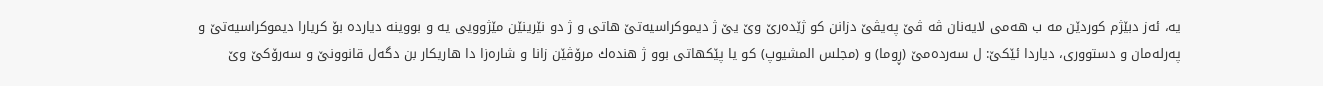یه‌، ئه‌ز دبێژم كوردێن مه‌ ب هه‌می لایه‌نان ڤه‌ ڤێ په‌یڤێ دزانن كو ژێده‌رێ وێ یێ ژ دیموكراسیه‌تێ هاتی و ژ دو نێرینێن مێژوویی یه‌ و بووینه‌ دیارده‌ بۆ كریارا دیموكراسیه‌تێ و په‌رله‌مان و دستووری، دیاردا ئێكێ: ل سه‌رده‌مێ (ڕوما) و (مجلس المشیوپ) كو یا پێكهاتی بوو ژ هنده‌ك مرۆڤێن زانا و شاره‌زا دا هاریكار بن دگه‌ل قانوونێ و سه‌رۆكێ وێ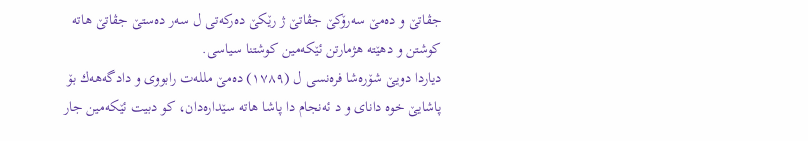جڤاتێ و ده‌مێ سه‌رۆكێ جڤاتێ ژ رێكێ ده‌ركه‌تی ل سه‌ر ده‌ستێ جڤاتێ هاته‌ كوشتن و دهێته‌ هژمارتن ئێكه‌مین كوشتنا سیاسی.
دیاردا دویێ شۆره‌شا فره‌نسی ل (١٧٨٩) ده‌مێ ملله‌ت رابووی و دادگه‌هه‌ك بۆ پاشایێ خوه‌ دانای و د ئه‌نجام دا پاشا هاته‌ سێداره‌دان، كو دبیت ئێكه‌مین جار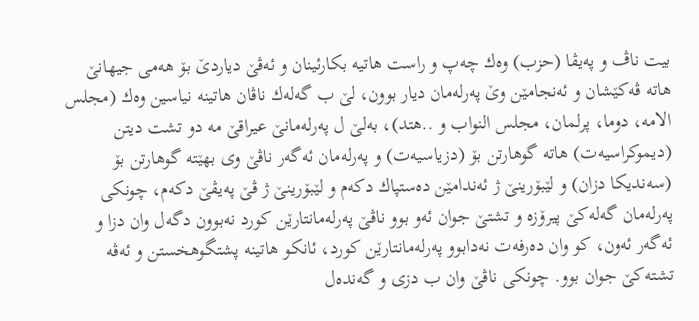بیت ناڤ و په‌یڤا (حزب) وه‌ك چه‌پ و راست هاتیه‌ بكارئینان و ئه‌ڤێ دیاردێ بۆ هه‌می جیهانێ هاته‌ ڤه‌كێشان و ئه‌نجامێن وێ په‌رله‌مان دیار بوون، لێ ب گه‌له‌ك ناڤان هاتینه‌ نیاسین وه‌ك (مجلس الامه‌، دوما، پرلمان، مجلس النواب و ..هتد)، به‌لێ ل په‌رله‌مانێ عیراقێ مه‌ دو تشت دیتن (دیموكراسیه‌ت) هاته‌ گوهارتن بۆ (دزیاسیه‌ت) و په‌رله‌مان ئه‌گه‌ر ناڤێ وی بهێته‌ گوهارتن بۆ (سه‌ندیكا دزان) و لێبۆرینێ ژ ئه‌ندامێن ده‌ستپاك دكه‌م و لێبۆرینێ ژ ڤێ په‌یڤێ دكه‌م، چونكی په‌رله‌مان گه‌له‌كێ پیرۆزه‌ و تشتێ جوان ئه‌و بوو ناڤێ په‌رله‌مانتارێن كورد نه‌بوون دگه‌ل وان دزا و ئه‌گه‌ر ئه‌ون، كو وان ده‌رفه‌ت نه‌دابوو په‌رله‌مانتارێن كورد، ئانكو هاتینه‌ پشتگوهخستن و ئه‌ڤه‌ تشته‌كێ جوان بوو. چونكی ناڤێ وان ب دزی و گه‌نده‌ل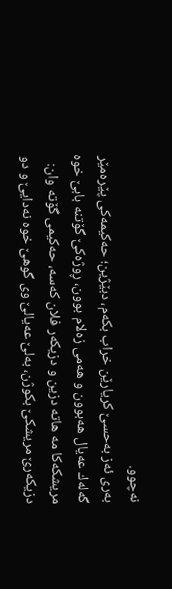نه‌چوو.
به‌ری ئه‌ز به‌حسێ كریارێن خراب بكه‌م، دبێژین؛ حه‌كیمه‌كی پێره‌مێر گه‌له‌ك عه‌یال هه‌بوون و هه‌می زه‌لام بوون، ڕوژه‌كێ گۆتنه‌ بابێ خوه‌ مریشكه‌كا مه‌ هاته‌ دزین و دزیكه‌ر فلان كه‌سه‌، حه‌كیمی گۆته‌ وان: دزیكه‌رێ مریشكێ بكوژن، به‌لێ عه‌یالێ وی گوهێ خوه‌ نه‌دایێ و دو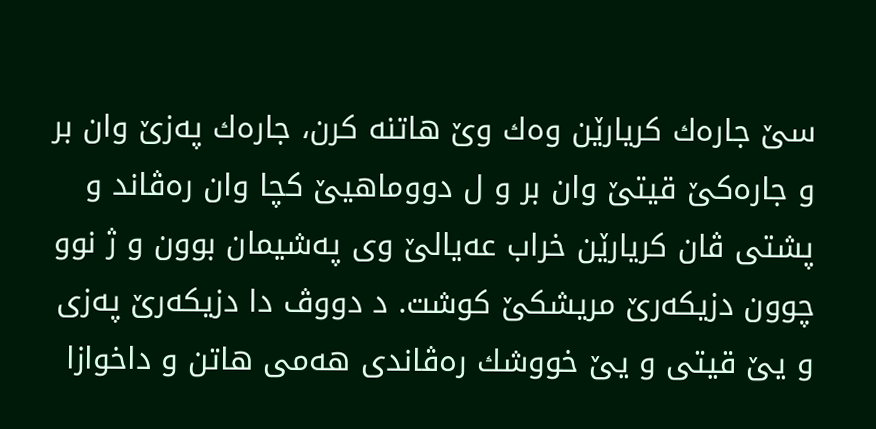سێ جاره‌ك كریارێن وه‌ك وێ هاتنه‌ كرن، جاره‌ك په‌زێ وان بر و جاره‌كێ قیتێ وان بر و ل دووماهیێ كچا وان ره‌ڤاند و پشتی ڤان كریارێن خراب عه‌یالێ وی په‌شیمان بوون و ژ نوو چوون دزیكه‌رێ مریشكێ كوشت. د دووڤ دا دزیكه‌رێ په‌زی و یێ قیتی و یێ خووشك ره‌ڤاندی هه‌می هاتن و داخوازا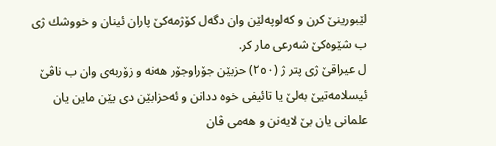لێبورینێ كرن و كه‌لوپه‌لێن وان دگه‌ل كۆژمه‌كێ پاران ئینان و خووشك ژی ب شێوه‌كێ شه‌رعی مار كر.
ل عیراقێ ژی پتر ژ (٢٥٠) حزبێن جۆراوجۆر هه‌نه‌ و زۆربه‌ی وان ب ناڤێ ئیسلامه‌تیێ به‌لێ یا تائیفی خوه‌ ددانن و ئه‌حزابێن دی یێن ماین یان علمانی یان بێ لایه‌نن و هه‌می ڤان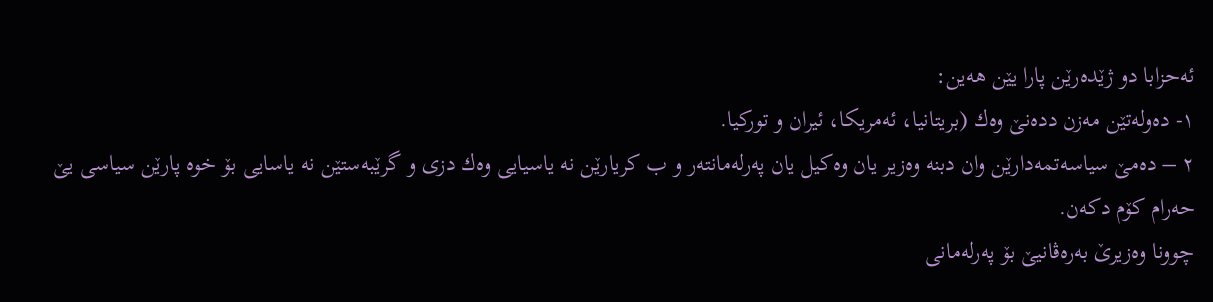ئه‌حزابا دو ژێده‌رێن پارا یێن هه‌ین:
١- ده‌وله‌تێن مه‌زن دده‌نێ وه‌ك (بریتانیا، ئه‌مریكا، ئیران و توركیا.
٢ – ده‌مێ سیاسه‌تمه‌دارێن وان دبنه‌ وه‌زیر یان وه‌كیل یان په‌رله‌مانته‌ر و ب كریارێن نه‌ یاسیایی وه‌ك دزی و گرێبه‌ستێن نه‌ یاسایی بۆ خوه‌ پارێن سیاسی یێ حه‌رام كۆم دكه‌ن.
چوونا وه‌زیرێ به‌ره‌ڤانیێ بۆ په‌رله‌مانی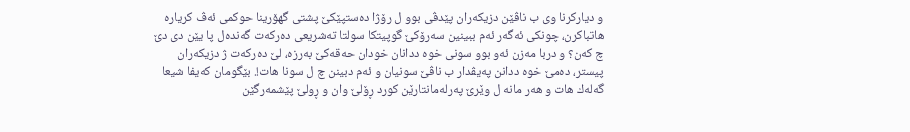و دیاركرنا وی ب ناڤێن دزیكه‌ران پێدڤی بوو ل رۆژا ده‌ستپێكێ پشتی گهۆرینا حوكمی ئه‌ڤ كریاره‌ هاتباكرن، چونكی ئه‌گه‌ر ئه‌م ببینین سه‌رۆكێ گوپیتكا سولتا ته‌شریعی ده‌ركه‌ت گه‌نده‌ل پا یێن دی دێ چ كه‌ن؟ و دربا مه‌زن ئه‌و بوو سونی خوه‌ ددانان خودان حه‌قه‌كێ به‌رزه‌، لێ ده‌ركه‌ت ژ دزیكه‌ران پیستر، ده‌مێ خوه‌ ددانن په‌یڤدار ب ناڤێ سونیان و ئه‌م دبینن چ ل سونا هات!. بێگومان كه‌یفا شیعا گه‌له‌ك هات و هه‌ر مانه‌ ل وێرێ په‌رله‌مانتارێن كورد ڕۆلێ وان و ڕولێ پێشمه‌رگێن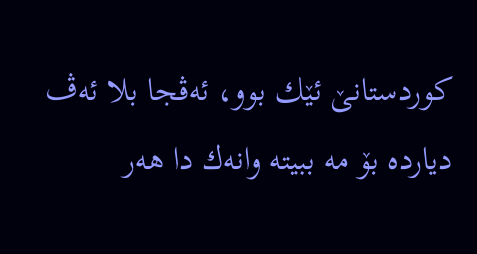كوردستانێ ئێك بوو، ئه‌ڤجا بلا ئه‌ڤ دیارده‌ بۆ مه‌ ببیته‌ وانه‌ك دا هه‌ر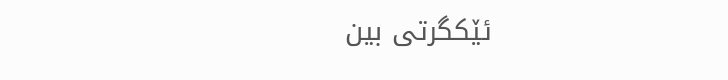ئێكگرتی بین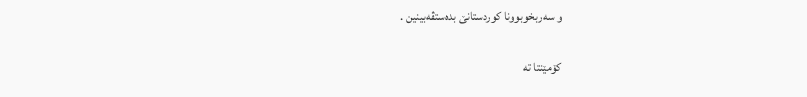و سه‌ربخوبوونا كوردستانێ بده‌ستڤه‌بینین .

کۆمێنتا تە